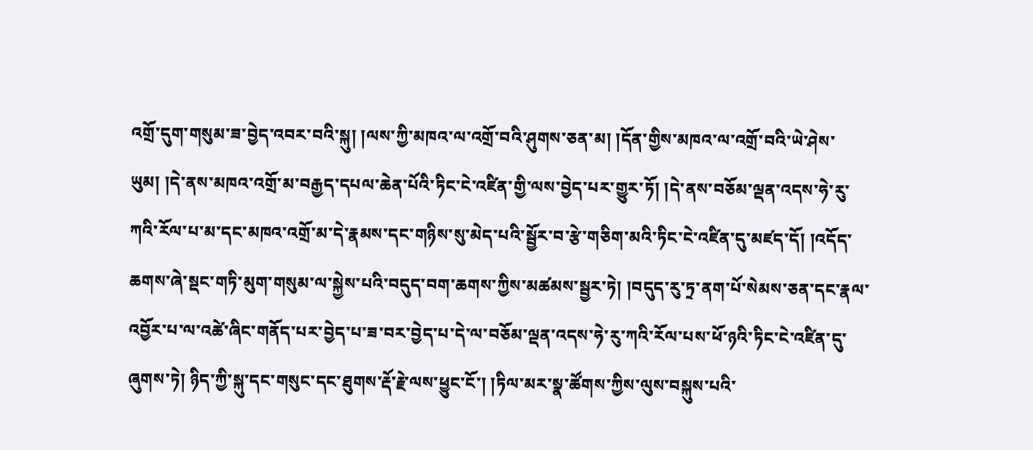འགྲོ་དུག་གསུམ་ཟ་བྱེད་འབར་བའི་སྐུ། །ལས་ཀྱི་མཁའ་ལ་འགྲོ་བའི་ཤུགས་ཅན་མ། །དོན་གྱིས་མཁའ་ལ་འགྲོ་བའི་ཡེ་ཤེས་ཡུམ། །དེ་ནས་མཁའ་འགྲོ་མ་བརྒྱད་དཔལ་ཆེན་པོའི་ཏིང་ངེ་འཛིན་གྱི་ལས་བྱེད་པར་གྱུར་ཏོ། །དེ་ནས་བཅོམ་ལྡན་འདས་ཧེ་རུ་ཀའི་རོལ་པ་མ་དང་མཁའ་འགྲོ་མ་དེ་རྣམས་དང་གཉིས་སུ་མེད་པའི་སྦྱོར་བ་རྩེ་གཅིག་མའི་ཏིང་ངེ་འཛིན་དུ་མཛད་དོ། །འདོད་ཆགས་ཞེ་སྡང་གཏི་མུག་གསུམ་ལ་སྐྱེས་པའི་བདུད་བག་ཆགས་ཀྱིས་མཚམས་སྦྱར་ཏེ། །བདུད་རུ་ཏྲ་ནག་པོ་སེམས་ཅན་དང་རྣལ་འབྱོར་པ་ལ་འཚེ་ཞིང་གནོད་པར་བྱེད་པ་ཟ་བར་བྱེད་པ་དེ་ལ་བཅོམ་ལྡན་འདས་ཧེ་རུ་ཀའི་རོལ་པས་ཕོ་ཉའི་ཏིང་ངེ་འཛིན་དུ་ཞུགས་ཏེ། ཉིད་ཀྱི་སྐུ་དང་གསུང་དང་ཐུགས་རྡོ་རྗེ་ལས་ཕྱུང་ངོ་། །ཏིལ་མར་སྣ་ཚོགས་ཀྱིས་ལུས་བསྐུས་པའི་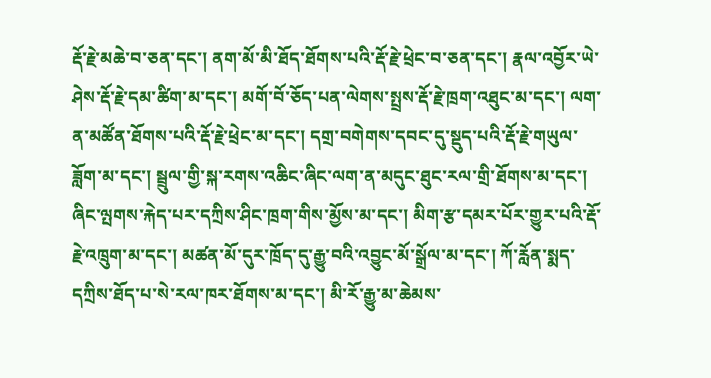རྡོ་རྗེ་མཆེ་བ་ཅན་དང་། ནག་མོ་མི་ཐོད་ཐོགས་པའི་རྡོ་རྗེ་ཕྲེང་བ་ཅན་དང་། རྣལ་འབྱོར་ཡེ་ཤེས་རྡོ་རྗེ་དམ་ཚིག་མ་དང་། མགོ་བོ་ཅོད་པན་ལེགས་སྤྲས་རྡོ་རྗེ་ཁྲག་འཐུང་མ་དང་། ལག་ན་མཚོན་ཐོགས་པའི་རྡོ་རྗེ་ཕྲེང་མ་དང་། དགྲ་བགེགས་དབང་དུ་སྡུད་པའི་རྡོ་རྗེ་གཡུལ་ཟློག་མ་དང་། སྦྲུལ་གྱི་སྐ་རགས་འཆིང་ཞིང་ལག་ན་མདུང་ཐུང་རལ་གྲི་ཐོགས་མ་དང་། ཞིང་ལྤགས་རྐེད་པར་དཀྲིས་ཤིང་ཁྲག་གིས་མྱོས་མ་དང་། མིག་རྩ་དམར་པོར་གྱུར་པའི་རྡོ་རྗེ་འཁྲུག་མ་དང་། མཚན་མོ་དུར་ཁྲོད་དུ་རྒྱུ་བའི་འབྱུང་མོ་སྒྲོལ་མ་དང་། ཀོ་རློན་སྨད་དཀྲིས་ཐོད་པ་སེ་རལ་ཁར་ཐོགས་མ་དང་། མི་རོ་རྒྱུ་མ་ཆེམས་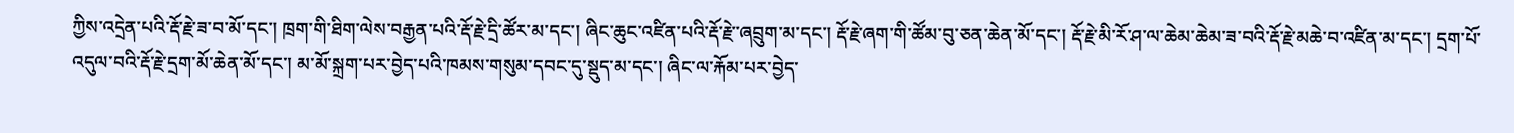ཀྱིས་འདྲེན་པའི་རྡོ་རྗེ་ཟ་བ་མོ་དང་། ཁྲག་གི་ཐིག་ལེས་བརྒྱན་པའི་རྡོ་རྗེ་དྲི་ཚོར་མ་དང་། ཞིང་ཆུང་འཛིན་པའི་རྡོ་རྗེ་་ཞབྲུག་མ་དང་། རྡོ་རྗེ་ཞག་གི་ཚོམ་བུ་ཅན་ཆེན་མོ་དང་། རྡོ་རྗེ་མི་རོ་ཤ་ལ་ཆེམ་ཆེམ་ཟ་བའི་རྡོ་རྗེ་མཆེ་བ་འཛིན་མ་དང་། དྲག་པོ་འདུལ་བའི་རྡོ་རྗེ་དྲག་མོ་ཆེན་མོ་དང་། མ་མོ་སྐྲག་པར་བྱེད་པའི་ཁམས་གསུམ་དབང་དུ་སྡུད་མ་དང་། ཞིང་ལ་རྐོམ་པར་བྱེད་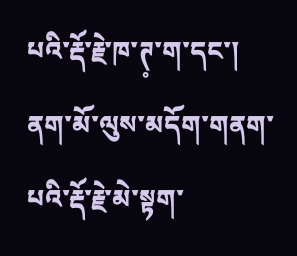པའི་རྡོ་རྗེ་ཁ་ཊ༷་ག་དང་། ནག་མོ་ལུས་མདོག་གནག་པའི་རྡོ་རྗེ་མེ་སྟག་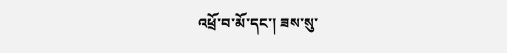འཕྲོ་བ་མོ་དང་། ཟས་སུ་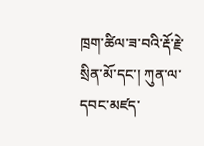ཁྲག་ཚིལ་ཟ་བའི་རྡོ་རྗེ་སྲིན་མོ་དང་། ཀུན་ལ་དབང་མཛད་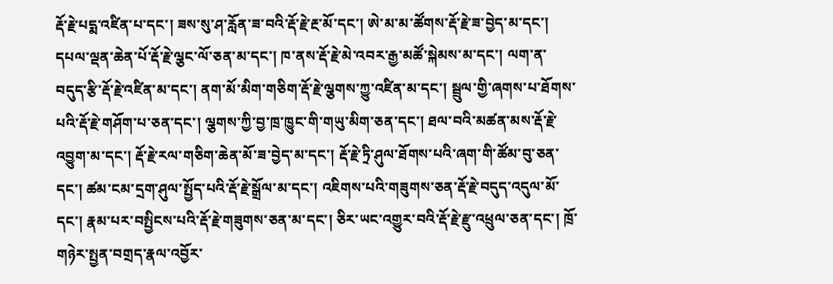རྡོ་རྗེ་པདྨ་འཛིན་པ་དང་། ཟས་སུ་ཤ་རློན་ཟ་བའི་རྡོ་རྗེ་རྔ་མོ་དང་། ཨེ་མ་མ་ཚོགས་རྡོ་རྗེ་ཟ་བྱེད་མ་དང་། དཔལ་ལྡན་ཆེན་པོ་རྡོ་རྗེ་ལྕང་ལོ་ཅན་མ་དང་། ཁ་ནས་རྡོ་རྗེ་མེ་འབར་རྒྱ་མཚོ་སྐེམས་མ་དང་། ལག་ན་བདུད་རྩི་རྡོ་རྗེ་འཛིན་མ་དང་། ནག་མོ་མིག་གཅིག་རྡོ་རྗེ་ལྕགས་ཀྱུ་འཛིན་མ་དང་། སྦྲུལ་གྱི་ཞགས་པ་ཐོགས་པའི་རྡོ་རྗེ་གཤོག་པ་ཅན་དང་། ལྕགས་ཀྱི་བྱ་ཁྲ་ཁྱུང་གི་གཡུ་མིག་ཅན་དང་། ཐལ་བའི་མཚན་མས་རྡོ་རྗེ་འབྱུག་མ་དང་། རྡོ་རྗེ་རལ་གཅིག་ཆེན་མོ་ཟ་བྱེད་མ་དང་། རྡོ་རྗེ་ཏྲི་ཤུལ་ཐོགས་པའི་ཞག་གི་ཚོམ་བུ་ཅན་དང་། ཚམ་ངམ་དྲག་ཤུལ་སྤྱོད་པའི་རྡོ་རྗེ་སྒྲོལ་མ་དང་། འཇིགས་པའི་གཟུགས་ཅན་རྡོ་རྗེ་བདུད་འདུལ་མོ་དང་། རྣམ་པར་བསྤྱིངས་པའི་རྡོ་རྗེ་གཟུགས་ཅན་མ་དང་། ཅིར་ཡང་འགྱུར་བའི་རྡོ་རྗེ་རྫུ་འཕྲུལ་ཅན་དང་། ཁྲོ་གཉེར་སྤྱན་བགྲད་རྣལ་འབྱོར་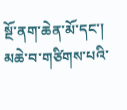སྔོ་ནག་ཆེན་མོ་དང་། མཆེ་བ་གཙིགས་པའི་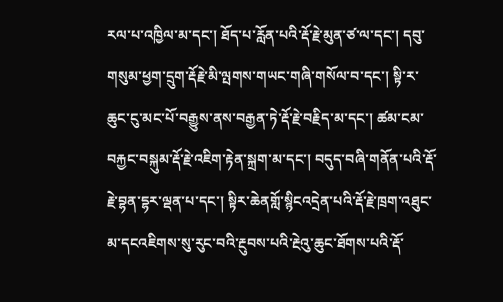རལ་པ་འཁྱིལ་མ་དང་། ཐོད་པ་རློན་པའི་རྡོ་རྗེ་མུན་ཙ་ལ་དང་། དབུ་གསུམ་ཕྱག་དྲུག་རྡོརྗེ་མི་ལྤགས་གཡང་གཞི་གསོལ་བ་དང་། སྟི་ར་ཆུང་ངུ་མང་པོ་བརྒྱུས་ནས་བརྒྱན་ཏེ་རྡོ་རྗེ་བརྗིད་མ་དང་། ཚམ་ངམ་བརྐྱང་བསྐུམ་རྡོ་རྗེ་འཇིག་རྟེན་སྐྲག་མ་དང་། བདུད་བཞི་གནོན་པའི་རྡོ་རྗེ་བྷན་དྷར་ལྡན་པ་དང་། སྟིར་ཆེནགློ་སྙིངའདྲེན་པའི་རྡོ་རྗེ་ཁྲག་འཐུང་མ་དངའཇིགས་སུ་རུང་བའི་རྔུབས་པའི་རྔེའུ་ཆུང་ཐོགས་པའི་རྡོ་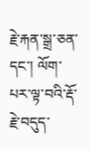རྗེ་རྐན་སྒྲ་ཅན་དང་། ལོག་པར་ལྟ་བའི་རྡོ་རྗེ་བདུད་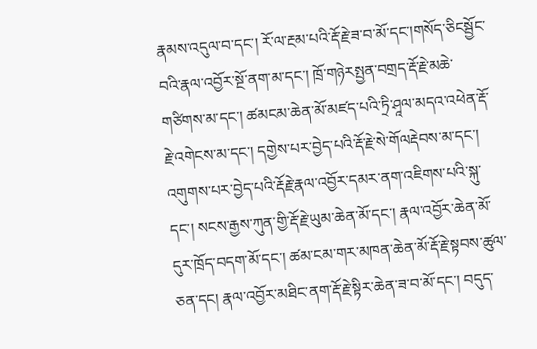རྣམས་འདུལ་བ་དང་། རོ་ལ་རྔམ་པའི་རྡོ་རྗེ་ཟ་བ་མོ་དང་།གསོད་ཅིངསྦྱོང་བའི་རྣལ་འབྱོར་སྔོ་ནག་མ་དང་། ཁྲོ་གཉེརསྤྱན་བགྲད་རྡོ་རྗེ་མཆེ་གཙིགས་མ་དང་། ཚམངམ་ཆེན་མོ་མཛད་པའི་ཏྲི་ཤཱལ་མདའ་འཕེན་རྡོ་རྗེ་འགེངས་མ་དང་། དགྱེས་པར་བྱེད་པའི་རྡོ་རྗེ་སེ་གོལརྡེབས་མ་དང་། འགུགས་པར་བྱེད་པའི་རྡོརྗེ་རྣལ་འབྱོར་དམར་ནག་འཇིགས་པའི་སྐུ་དང་། སངས་རྒྱས་ཀུན་གྱི་རྡོ་རྗེ་ཡུམ་ཆེན་མོ་དང་། རྣལ་འབྱོར་ཆེན་མོ་དུར་ཁྲོད་བདག་མོ་དང་། ཚམ་ངམ་གར་མཁན་ཆེན་མོ་རྡོ་རྗེ་སྟབས་ཚུལ་ཅན་དང། རྣལ་འབྱོར་མཐིང་ནག་རྡོ་རྗེ་སྟིར་ཆེན་ཟ་བ་མོ་དང་། བདུད་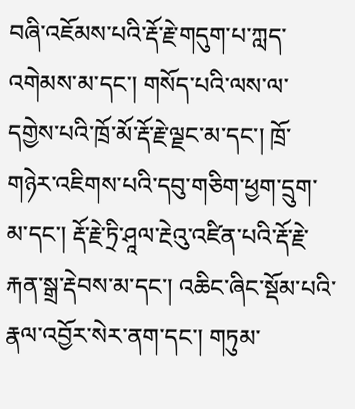བཞི་འཇོམས་པའི་རྡོ་རྗེ་གདུག་པ་ཀླད་འགེམས་མ་དང་། གསོད་པའི་ལས་ལ་དགྱེས་པའི་ཁྲོ་མོ་རྡོ་རྗེ་ལྗང་མ་དང་། ཁྲོ་གཉེར་འཇིགས་པའི་དབུ་གཅིག་ཕྱག་དྲུག་མ་དང་། རྡོ་རྗེ་ཏྲི་ཤཱལ་རྔེའུ་འཛིན་པའི་རྡོ་རྗེ་རྐན་སྒྲ་རྡེབས་མ་དང་། འཆིང་ཞིང་སྡོམ་པའི་རྣལ་འབྱོར་སེར་ནག་དང་། གཏུམ་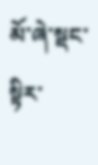མོ་ཞེ་སྡང་སྟིར་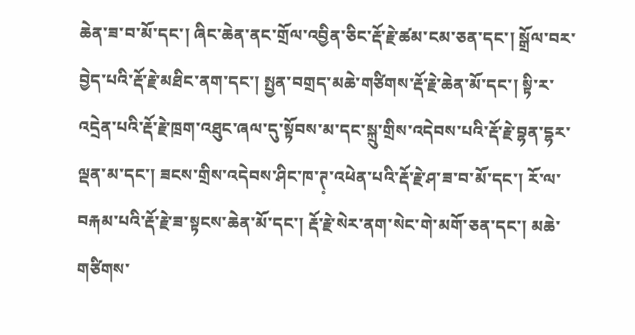ཆེན་ཟ་བ་མོ་དང་། ཞིང་ཆེན་ནང་གྲོལ་འབྱིན་ཅིང་རྡོ་རྗེ་ཚམ་ངམ་ཅན་དང་། སྒྲོལ་བར་བྱེད་པའི་རྡོ་རྗེ་མཐིང་ནག་དང་། སྤྱན་བགྲད་མཆེ་གཙིགས་རྡོ་རྗེ་ཆེན་མོ་དང་། སྟི་ར་འདྲེན་པའི་རྡོ་རྗེ་ཁྲག་འཐུང་ཞལ་དུ་སྟོབས་མ་དང་སྐྲུ་གྲིས་འདེབས་པའི་རྡོ་རྗེ་བྷན་དྷར་ལྡན་མ་དང་། ཟངས་གྲིས་འདེབས་ཤིང་ཁ་ཊ༷་འཕེན་པའི་རྡོ་རྗེ་ཤ་ཟ་བ་མོ་དང་། རོ་ལ་བརྐམ་པའི་རྡོ་རྗེ་ཟ་སྟངས་ཆེན་མོ་དང་། རྡོ་རྗེ་སེར་ནག་སེང་གེ་མགོ་ཅན་དང་། མཆེ་གཙིགས་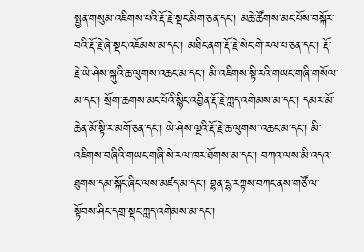སྤྱན་གསུམ་འཇིགས་པའི་རྡོ་རྗེ་སྡང་མིག་ཅན་དང་། མཆེ་ཚོགས་མང་པོས་བསྐོར་བའི་རྡོ་རྗེ་ཞེ་སྡང་འཇོམས་མ་དང་། མཐིང་ནག་རྡོ་རྗེ་སེང་གེ་རལ་པ་ཅན་དང་། རྡོ་རྗེ་ཡེ་ཤེས་སྐུའི་ཆ་ལུགས་འཆང་མ་དང་། མི་འཇིགས་སྟི་རའི་གཡང་གཞི་གསོལ་མ་དང་། སྲོག་ཆགས་མང་པོའི་སྙིང་འབྱིན་རྡོ་རྗེ་ཀླད་འགེམས་མ་དང་། དམར་མོ་ཆེན་མོ་སྟི་ར་མགོ་ཅན་དང་། ཡེ་ཤེས་ལྔའི་རྡོ་རྗེ་ཆ་ལུགས་་འཆང་མ་དང་། མི་འཇིགས་བཞིའི་གཡང་གཞི་སེ་རལ་ཁར་ཐོགས་མ་དང་། བཀའ་ལས་མི་འདའ་ཐུགས་དམ་སྐོང་ཞིང་ལས་མཛད་མ་དང་། བྷན་དྷ་རཀྟས་བཀང་ནས་གཙོ་ལ་སྟོབས་ཤིང་དགྲ་སྡང་ཀླད་འགེམས་མ་དང་།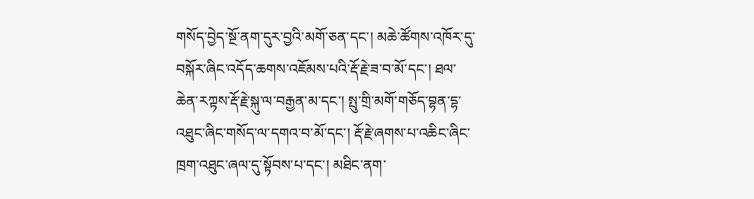གསོད་བྱེད་སྔོ་ནག་དུར་བྱའི་མགོ་ཅན་དང་། མཆེ་ཚོགས་འཁོར་དུ་བསྐོར་ཞིང་འདོད་ཆགས་འཇོམས་པའི་རྡོ་རྗེ་ཟ་བ་མོ་དང་། ཐལ་ཆེན་རཀྟས་རྡོ་རྗེ་སྐུ་ལ་བརྒྱན་མ་དང་། སྤུ་གྲི་མགོ་གཅོད་བྷན་དྷ་འཐུང་ཞིང་གསོད་ལ་དགའ་བ་མོ་དང་། རྡོ་རྗེ་ཞགས་པ་འཆིང་ཞིང་ཁྲག་འཐུང་ཞལ་དུ་སྟོབས་པ་དང་། མཐིང་ནག་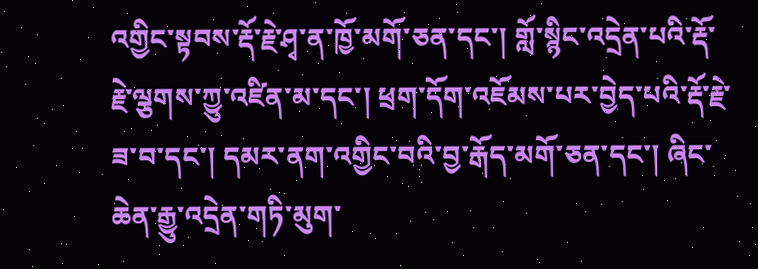འགྱིང་སྟབས་རྡོ་རྗེ་ཤྭ་ན་ཁྱོ་མགོ་ཅན་དང་། གློ་སྙིང་འདྲེན་པའི་རྡོ་རྗེ་ལྕགས་ཀྱུ་འཛིན་མ་དང་། ཕྲག་དོག་འཇོམས་པར་བྱེད་པའི་རྡོ་རྗེ་ཟ་བ་དང་། དམར་ནག་འགྱིང་བའི་བྱ་རྒོད་མགོ་ཅན་དང་། ཞིང་ཆེན་རྒྱུ་འདྲེན་གཏི་མུག་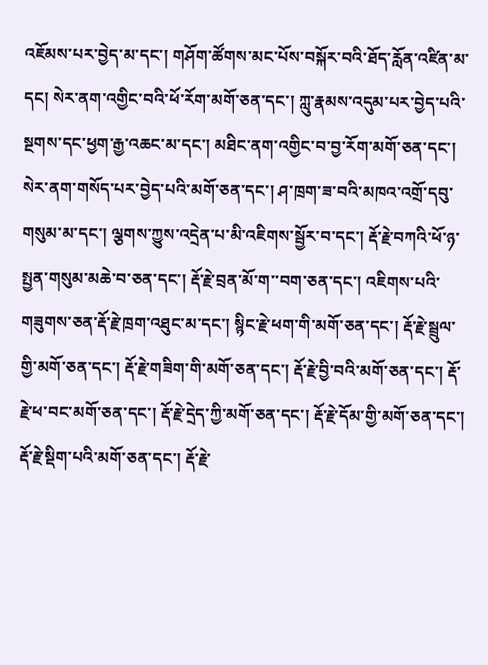འཇོམས་པར་བྱེད་མ་དང་། གཤོག་ཚོགས་མང་པོས་བསྐོར་བའི་ཐོད་རློན་འཛིན་མ་དང། སེར་ནག་འགྱིང་བའི་ཕོ་རོག་མགོ་ཅན་དང་། ཀླུ་རྣམས་འདུམ་པར་བྱེད་པའི་སྔགས་དང་ཕྱག་རྒྱ་འཆང་མ་དང་། མཐིང་ནག་འགྱིང་བ་བྱ་རོག་མགོ་ཅན་དང་། སེར་ནག་གསོད་པར་བྱེད་པའི་མགོ་ཅན་དང་། ཤ་ཁྲག་ཟ་བའི་མཁའ་འགྲོ་དབུ་གསུམ་མ་དང་། ལྕགས་ཀྱུས་འདྲེན་པ་མི་འཇིགས་སྦྱོར་བ་དང་། རྡོ་རྗེ་བཀའི་ཕོ་ཉ་སྤྱན་གསུམ་མཆེ་བ་ཅན་དང་། རྡོ་རྗེ་བྲན་མོ་ག་་བག་ཅན་དང་། འཇིགས་པའི་གཟུགས་ཅན་རྡོ་རྗེ་ཁྲག་འཐུང་མ་དང་། སྙིང་རྗེ་ཕག་གི་མགོ་ཅན་དང་། རྡོ་རྗེ་སྦྲུལ་གྱི་མགོ་ཅན་དང་། རྡོ་རྗེ་གཟིག་གི་མགོ་ཅན་དང་། རྡོ་རྗེ་བྱི་བའི་མགོ་ཅན་དང་། རྡོ་རྗེ་ཕ་བང་མགོ་ཅན་དང་། རྡོ་རྗེ་དྲེད་ཀྱི་མགོ་ཅན་དང་། རྡོ་རྗེ་དོམ་གྱི་མགོ་ཅན་དང་། རྡོ་རྗེ་སྡིག་པའི་མགོ་ཅན་དང་། རྡོ་རྗེ་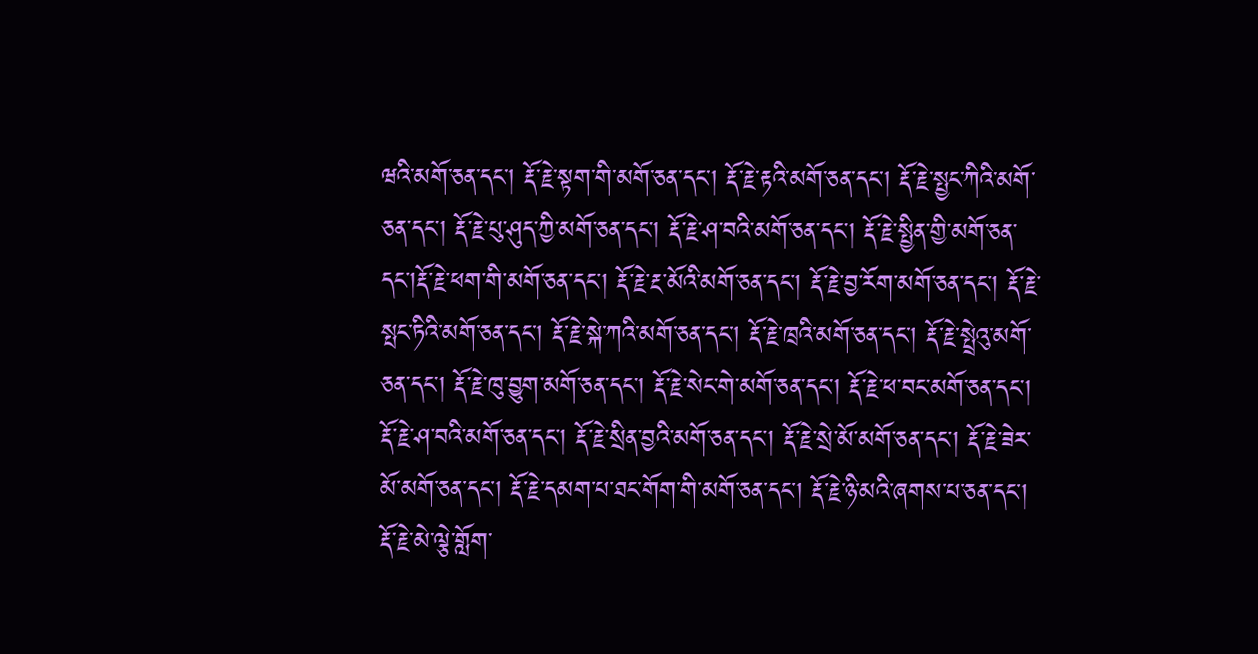ཝའི་མགོ་ཅན་དང་། རྡོ་རྗེ་སྟག་གི་མགོ་ཅན་དང་། རྡོ་རྗེ་རྟའི་མགོ་ཅན་དང་། རྡོ་རྗེ་སྤྱང་ཀིའི་མགོ་ཅན་དང་། རྡོ་རྗེ་པུ་ཤུད་ཀྱི་མགོ་ཅན་དང་། རྡོ་རྗེ་ཤ་བའི་མགོ་ཅན་དང་། རྡོ་རྗེ་སྤྱིན་གྱི་མགོ་ཅན་དང་།རྡོ་རྗེ་ཕག་གི་མགོ་ཅན་དང་། རྡོ་རྗེ་རྔ་མོའི་མགོ་ཅན་དང་། རྡོ་རྗེ་བྱ་རོག་མགོ་ཅན་དང་། རྡོ་རྗེ་སྤང་ཏིའི་མགོ་ཅན་དང་། རྡོ་རྗེ་སྐེ་ཀའི་མགོ་ཅན་དང་། རྡོ་རྗེ་ཁྲའི་མགོ་ཅན་དང་། རྡོ་རྗེ་སྤྲེའུ་མགོ་ཅན་དང་། རྡོ་རྗེ་ཁུ་བྱུག་མགོ་ཅན་དང་། རྡོ་རྗེ་སེང་གེ་མགོ་ཅན་དང་། རྡོ་རྗེ་ཕ་བང་མགོ་ཅན་དང་། རྡོ་རྗེ་ཤ་བའི་མགོ་ཅན་དང་། རྡོ་རྗེ་སྲིན་བྱའི་མགོ་ཅན་དང་། རྡོ་རྗེ་སྲེ་མོ་མགོ་ཅན་དང་། རྡོ་རྗེ་ཟེར་མོ་མགོ་ཅན་དང་། རྡོ་རྗེ་དམག་པ་ཐང་གོག་གི་མགོ་ཅན་དང་། རྡོ་རྗེ་ཉི་མའི་ཞགས་པ་ཅན་དང་། རྡོ་རྗེ་མེ་ལྕེ་གློག་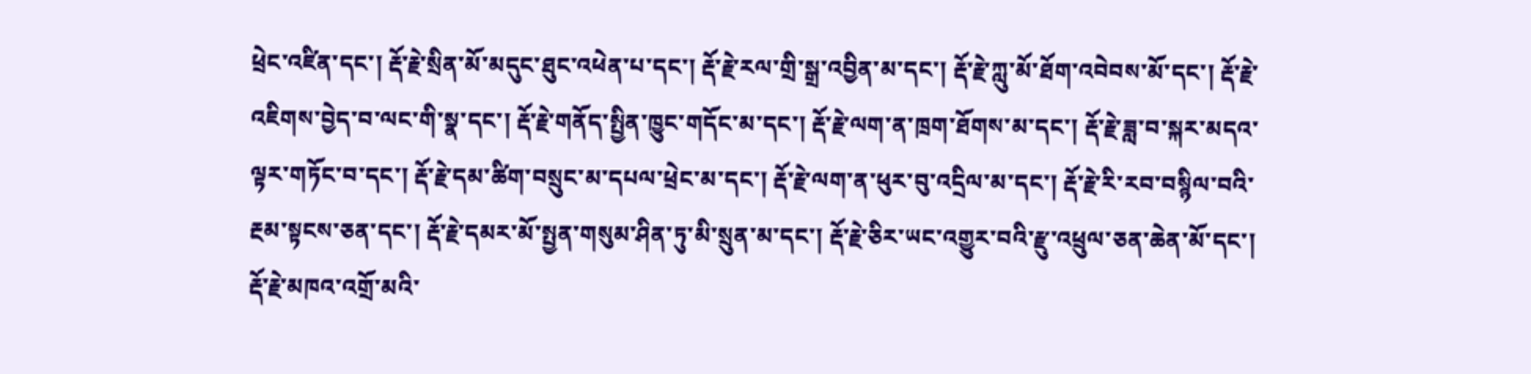ཕྲེང་འཛིན་དང་། རྡོ་རྗེ་སྲིན་མོ་མདུང་ཐུང་འཕེན་པ་དང་། རྡོ་རྗེ་རལ་གྲི་སྒྲ་འབྱིན་མ་དང་། རྡོ་རྗེ་ཀླུ་མོ་ཐོག་འབེབས་མོ་དང་། རྡོ་རྗེ་འཇིགས་བྱེད་བ་ལང་གི་སྣ་དང་། རྡོ་རྗེ་གནོད་སྤྱིན་ཁྱུང་གདོང་མ་དང་། རྡོ་རྗེ་ལག་ན་ཁྲག་ཐོགས་མ་དང་། རྡོ་རྗེ་ཟླ་བ་སྐར་མདའ་ལྟར་གཏོང་བ་དང་། རྡོ་རྗེ་དམ་ཚིག་བསྲུང་མ་དཔལ་ཕྲེང་མ་དང་། རྡོ་རྗེ་ལག་ན་ཕུར་བུ་འདྲིལ་མ་དང་། རྡོ་རྗེ་རི་རབ་བསྙིལ་བའི་རྔམ་སྟངས་ཅན་དང་། རྡོ་རྗེ་དམར་མོ་སྤྱན་གསུམ་ཤིན་ཏུ་མི་སྲུན་མ་དང་། རྡོ་རྗེ་ཅིར་ཡང་འགྱུར་བའི་རྫུ་འཕྲུལ་ཅན་ཆེན་མོ་དང་། རྡོ་རྗེ་མཁའ་འགྲོ་མའི་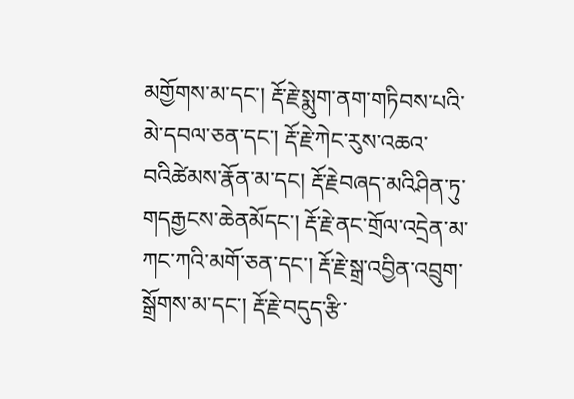མགྱོགས་མ་དང་། རྡོ་རྗེ་སྨུག་ནག་གཏིབས་པའི་མེ་དབལ་ཅན་དང་། རྡོ་རྗེ་ཀེང་རུས་འཆའ་བའིཚེམས་རྣོན་མ་དང། རྡོ་རྗེབཞད་མའིཤིན་ཏུ་གདརྒྱངས་ཆེནམོདང་། རྡོ་རྗེ་ནང་གྲོལ་འདྲེན་མ་ཀང་ཀའི་མགོ་ཅན་དང་། རྡོ་རྗེ་སྒྲ་འབྱིན་འབྲུག་སྒྲོགས་མ་དང་། རྡོ་རྗེ་བདུད་རྩི་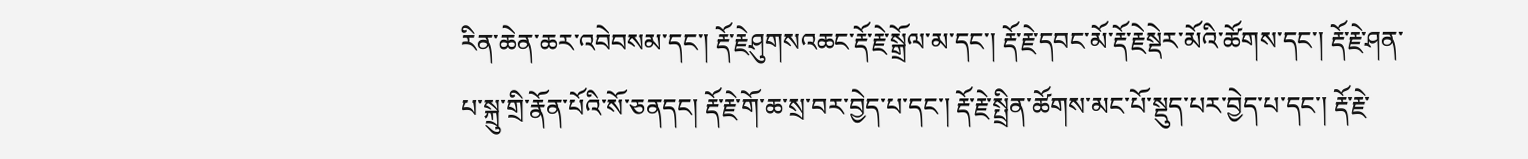རིན་ཆེན་ཆར་འབེབསམ་དང་། རྡོ་རྗེཤུགསའཆང་རྡོ་རྗེ་སྒྲོལ་མ་དང་། རྡོ་རྗེ་དབང་མོ་རྡོ་རྗེསྡེར་མོའི་ཚོགས་དང་། རྡོ་རྗེ་ཤན་པ་སྐྲུ་གྲི་རྣོན་པོའི་སོ་ཅནདང། རྡོ་རྗེ་གོ་ཆ་སྲ་བར་བྱེད་པ་དང་། རྡོ་རྗེ་སྤྲིན་ཚོགས་མང་པོ་སྡུད་པར་བྱེད་པ་དང་། རྡོ་རྗེ་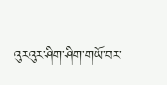འུརའུར་ཤིག་ཤིག་གཡོ་བར་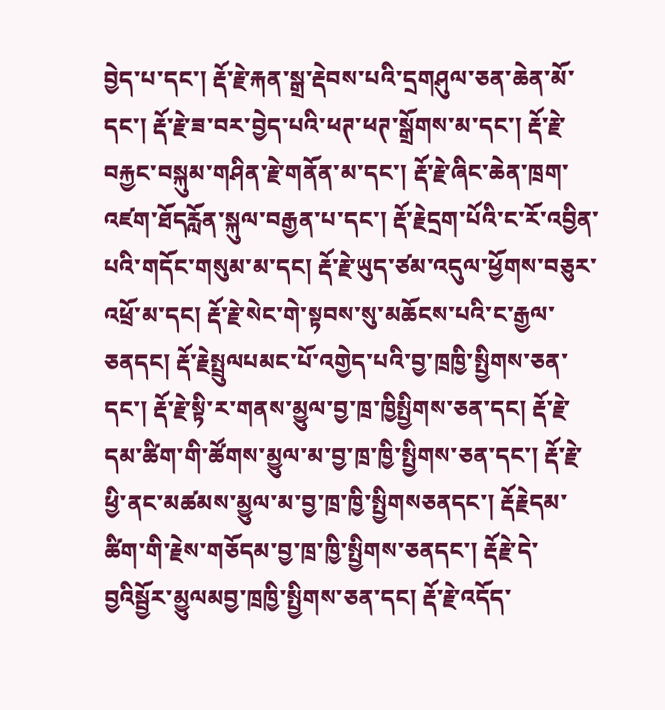བྱེད་པ་དང་། རྡོ་རྗེ་རྐན་སྒྲ་རྡེབས་པའི་དྲགཤུལ་ཅན་ཆེན་མོ་དང་། རྡོ་རྗེ་ཟ་བར་བྱེད་པའི་ཕཊ་ཕཊ་སྒྲོགས་མ་དང་། རྡོ་རྗེ་བརྐྱང་བསྐུམ་གཤིན་རྗེ་གནོན་མ་དང་། རྡོ་རྗེ་ཞིང་ཆེན་ཁྲག་འཛག་ཐོདརློན་སྐུལ་བརྒྱན་པ་དང་། རྡོ་རྗེདྲག་པོའི་ང་རོ་འབྱིན་པའི་གདོང་གསུམ་མ་དང། རྡོ་རྗེ་ཡུད་ཙམ་འདུལ་ཕྱོགས་བཅུར་འཕྲོ་མ་དང། རྡོ་རྗེ་སེང་གེ་སྟབས་སུ་མཆོངས་པའི་ང་རྒྱལ་ཅནདང། རྡོ་རྗེསྤྲུལཔམང་པོ་འགྱེད་པའི་བྱ་ཁྲཁྱི་སྤྱིགས་ཅན་དང་། རྡོ་རྗེ་སྟི་ར་གནས་མྱུལ་བྱ་ཁྲ་ཁྱིསྤྱིགས་ཅན་དང། རྡོ་རྗེ་དམ་ཚིག་གི་ཚོགས་མྱུལ་མ་བྱ་ཁྲ་ཁྱི་སྤྱིགས་ཅན་དང་། རྡོ་རྗེ་ཕྱི་ནང་མཚམས་མྱུལ་མ་བྱ་ཁྲ་ཁྱི་སྤྱིགསཅནདང་། རྡོརྗེདམ་ཚིག་གི་རྗེས་གཅོདམ་བྱ་ཁྲ་ཁྱི་སྤྱིགས་ཅནདང་། རྡོརྗེ་དེ་བྱའིསྦྱོར་མྱུལམབྱ་ཁྲཁྱི་སྤྱིགས་ཅན་དང། རྡོ་རྗེ་འདོད་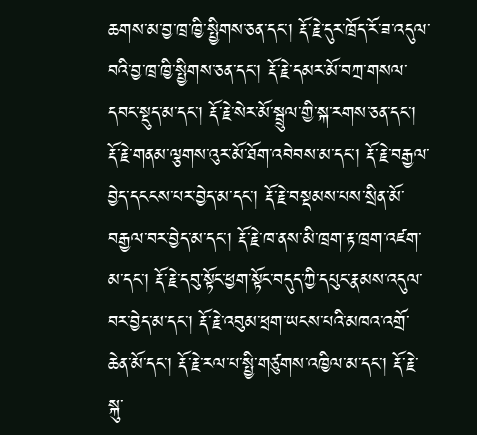ཆགས་མ་བྱ་ཁྲ་ཁྱི་སྤྱིགས་ཅན་དང་། རྡོ་རྗེ་དུར་ཁྲོད་རོ་ཟ་འདུལ་བའི་བྱ་ཁྲ་ཁྱི་སྤྱིགས་ཅན་དང་། རྡོ་རྗེ་དམར་མོ་བཀྲ་གསལ་དབང་སྡུད་མ་དང་། རྡོ་རྗེ་སེར་མོ་སྦྲུལ་གྱི་སྐ་རགས་ཅན་དང་། རྡོ་རྗེ་གནམ་ལྕགས་འུར་མོ་ཐོག་འབེབས་མ་དང་། རྡོ་རྗེ་བརྒྱལ་བྱེད་དངངས་པར་བྱེད་མ་དང་། རྡོ་རྗེ་བསྡམས་པས་སྲིན་མོ་བརྒྱལ་བར་བྱེད་མ་དང་། རྡོ་རྗེ་ཁ་ནས་མི་ཁྲག་རྟ་ཁྲག་འཛག་མ་དང་། རྡོ་རྗེ་དབུ་སྟོང་ཕྱག་སྟོང་བདུད་ཀྱི་དཔུང་རྣམས་འདུལ་བར་བྱེད་མ་དང་། རྡོ་རྗེ་འབུམ་ཕྲག་ཡངས་པའི་མཁའ་འགྲོ་ཆེན་མོ་དང་། རྡོ་རྗེ་རལ་པ་སྤྱི་གཙུགས་འཁྱིལ་མ་དང་། རྡོ་རྗེ་སྐུ་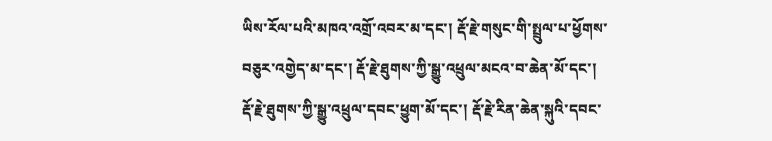ཡིས་རོལ་པའི་མཁའ་འགྲོ་འབར་མ་དང་། རྡོ་རྗེ་གསུང་གི་སྤྲུལ་པ་ཕྱོགས་བཅུར་འགྱེད་མ་དང་། རྡོ་རྗེ་ཐུགས་ཀྱི་སྒྱུ་འཕྲུལ་མངའ་བ་ཆེན་མོ་དང་། རྡོ་རྗེ་ཐུགས་ཀྱི་སྒྱུ་འཕྲུལ་དབང་ཕྱུག་མོ་དང་། རྡོ་རྗེ་རིན་ཆེན་སྐུའི་དབང་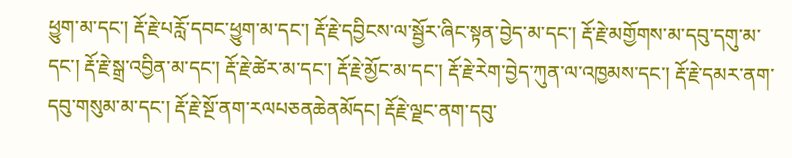ཕྱུག་མ་དང་། རྡོ་རྗེ་པརློ་དབང་ཕྱུག་མ་དང་། རྡོ་རྗེ་དབྱིངས་ལ་སྦྱོར་ཞིང་སྟན་བྱེད་མ་དང་། རྡོ་རྗེ་མགྱོགས་མ་དབུ་དགུ་མ་དང་། རྡོ་རྗེ་སྒྲ་འབྱིན་མ་དང་། རྡོ་རྗེ་ཚེར་མ་དང་། རྡོ་རྗེ་མྱོང་མ་དང་། རྡོ་རྗེ་རེག་བྱེད་ཀུན་ལ་འཁྱམས་དང་། རྡོ་རྗེ་དམར་ནག་དབུ་གསུམ་མ་དང་། རྡོ་རྗེ་སྔོ་ནག་རལཔཅནཆེནམོདང། རྡོརྗེ་ལྗང་ནག་དབུ་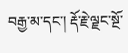བརྒྱ་མ་དང་། རྡོ་རྗེ་ལྗང་སྔོ་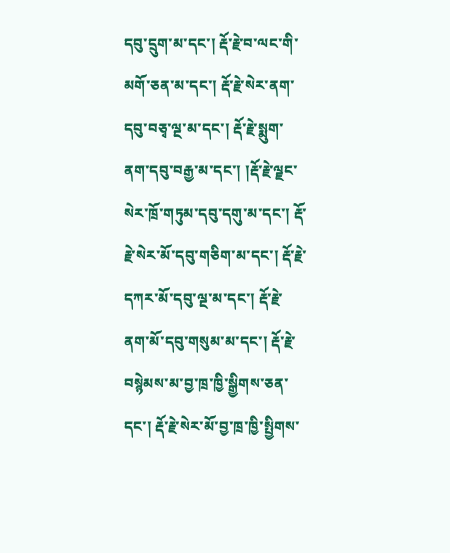དབུ་དྲུག་མ་དང་། རྡོ་རྗེ་བ་ལང་གི་མགོ་ཅན་མ་དང་། རྡོ་རྗེ་སེར་ནག་དབུ་བཅྭ་ལྔ་མ་དང་། རྡོ་རྗེ་སྨུག་ནག་དབུ་བརྒྱ་མ་དང་། །རྡོ་རྗེ་ལྗང་སེར་ཁྲོ་གཏུམ་དབུ་དགུ་མ་དང་། རྡོ་རྗེ་སེར་མོ་དབུ་གཅིག་མ་དང་། རྡོ་རྗེ་དཀར་མོ་དབུ་ལྔ་མ་དང་། རྡོ་རྗེ་ནག་མོ་དབུ་གསུམ་མ་དང་། རྡོ་རྗེ་བསྙེམས་མ་བྱ་ཁྲ་ཁྱི་སྒྱིགས་ཅན་དང་། རྡོ་རྗེ་སེར་མོ་བྱ་ཁྲ་ཁྱི་སྤྱིགས་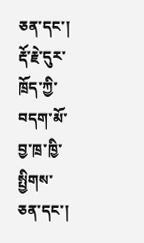ཅན་དང་། རྡོ་རྗེ་དུར་ཁྲོད་ཀྱི་བདག་མོ་བྱ་ཁྲ་ཁྱི་སྤྱིགས་ཅན་དང་།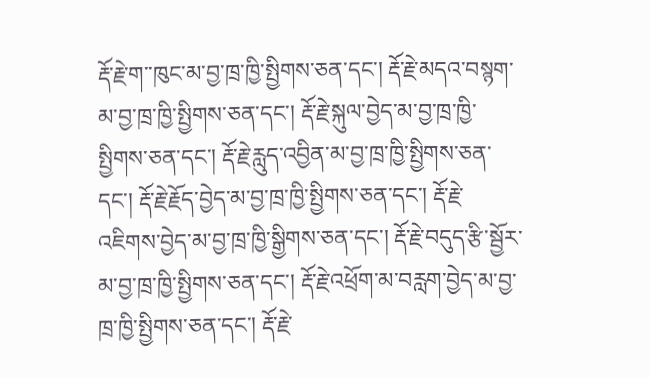རྡོ་རྗེ་ག་་ཁུང་མ་བྱ་ཁྲ་ཁྱི་སྤྱིགས་ཅན་དང་། རྡོ་རྗེ་མདའ་བསྙག་མ་བྱ་ཁྲ་ཁྱི་སྤྱིགས་ཅན་དང་། རྡོ་རྗེ་སྐུལ་བྱེད་མ་བྱ་ཁྲ་ཁྱི་སྤྱིགས་ཅན་དང་། རྡོ་རྗེ་རླུད་འབྱིན་མ་བྱ་ཁྲ་ཁྱི་སྤྱིགས་ཅན་དང་། རྡོ་རྗེ་རྗོད་བྱེད་མ་བྱ་ཁྲ་ཁྱི་སྤྱིགས་ཅན་དང་། རྡོ་རྗེ་འཇིགས་བྱེད་མ་བྱ་ཁྲ་ཁྱི་སྒྱིགས་ཅན་དང་། རྡོ་རྗེ་བདུད་རྩི་སྦྱོར་མ་བྱ་ཁྲ་ཁྱི་སྤྱིགས་ཅན་དང་། རྡོ་རྗེ་འཕྲོག་མ་བརླག་བྱེད་མ་བྱ་ཁྲ་ཁྱི་སྤྱིགས་ཅན་དང་། རྡོ་རྗེ་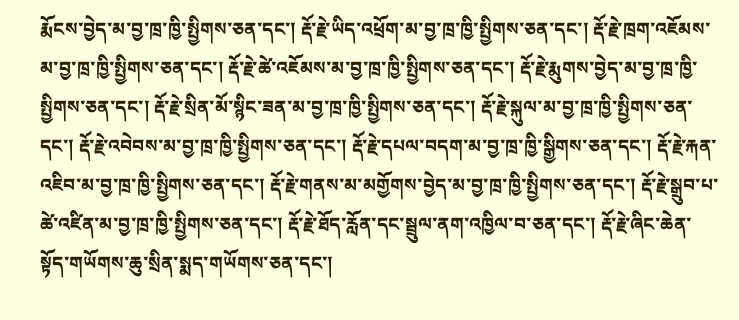རྨོངས་བྱེད་མ་བྱ་ཁྲ་ཁྱི་སྤྱིགས་ཅན་དང་། རྡོ་རྗེ་ཡིད་འཕྲོག་མ་བྱ་ཁྲ་ཁྱི་སྤྱིགས་ཅན་དང་། རྡོ་རྗེ་ཁྲག་འཇོམས་མ་བྱ་ཁྲ་ཁྱི་སྤྱིགས་ཅན་དང་། རྡོ་རྗེ་ཚེ་འཇོམས་མ་བྱ་ཁྲ་ཁྱི་སྤྱིགས་ཅན་དང་། རྡོ་རྗེ་རྨུགས་བྱེད་མ་བྱ་ཁྲ་ཁྱི་སྤྱིགས་ཅན་དང་། རྡོ་རྗེ་སྲིན་མོ་སྙིང་ཟན་མ་བྱ་ཁྲ་ཁྱི་སྤྱིགས་ཅན་དང་། རྡོ་རྗེ་སྐུལ་མ་བྱ་ཁྲ་ཁྱི་སྤྱིགས་ཅན་དང་། རྡོ་རྗེ་འབེབས་མ་བྱ་ཁྲ་ཁྱི་སྤྱིགས་ཅན་དང་། རྡོ་རྗེ་དཔལ་བདག་མ་བྱ་ཁྲ་ཁྱི་སྒྱིགས་ཅན་དང་། རྡོ་རྗེ་རྐན་འཇིབ་མ་བྱ་ཁྲ་ཁྱི་སྤྱིགས་ཅན་དང་། རྡོ་རྗེ་གནས་མ་མགྱོགས་བྱེད་མ་བྱ་ཁྲ་ཁྱི་སྤྱིགས་ཅན་དང་། རྡོ་རྗེ་སྒྲུབ་པ་ཚེ་འཛིན་མ་བྱ་ཁྲ་ཁྱི་སྤྱིགས་ཅན་དང་། རྡོ་རྗེ་ཐོད་རློན་དང་སྦྲུལ་ནག་འཁྱིལ་བ་ཅན་དང་། རྡོ་རྗེ་ཞིང་ཆེན་སྟོད་གཡོགས་ཆུ་སྲིན་སྨད་གཡོགས་ཅན་དང་།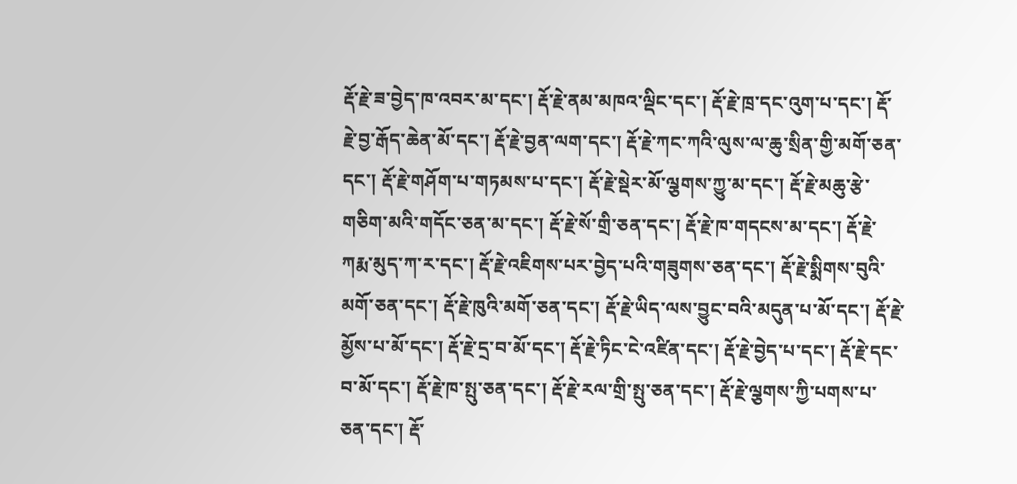རྡོ་རྗེ་ཟ་བྱེད་ཁ་འབར་མ་དང་། རྡོ་རྗེ་ནམ་མཁའ་ལྡིང་དང་། རྡོ་རྗེ་ཁྲ་དང་འུག་པ་དང་། རྡོ་རྗེ་བྱ་རྒོད་ཆེན་མོ་དང་། རྡོ་རྗེ་བྱན་ལག་དང་། རྡོ་རྗེ་ཀང་ཀའི་ལུས་ལ་ཆུ་སྲིན་གྱི་མགོ་ཅན་དང་། རྡོ་རྗེ་གཤོག་པ་གཏམས་པ་དང་། རྡོ་རྗེ་སྡེར་མོ་ལྕགས་ཀྱུ་མ་དང་། རྡོ་རྗེ་མཆུ་རྩེ་གཅིག་མའི་གདོང་ཅན་མ་དང་། རྡོ་རྗེ་སོ་གྲི་ཅན་དང་། རྡོ་རྗེ་ཁ་གདངས་མ་དང་། རྡོ་རྗེ་ཀརྨ་མུད་ཀ་ར་དང་། རྡོ་རྗེ་འཇིགས་པར་བྱེད་པའི་གཟུགས་ཅན་དང་། རྡོ་རྗེ་སྨིགས་བུའི་མགོ་ཅན་དང་། རྡོ་རྗེ་ཁུའི་མགོ་ཅན་དང་། རྡོ་རྗེ་ཡིད་ལས་བྱུང་བའི་མདུན་པ་མོ་དང་། རྡོ་རྗེ་མྱོས་པ་མོ་དང་། རྡོ་རྗེ་དྲ་བ་མོ་དང་། རྡོ་རྗེ་ཏིང་ངེ་འཛིན་དང་། རྡོ་རྗེ་བྱེད་པ་དང་། རྡོ་རྗེ་དང་བ་མོ་དང་། རྡོ་རྗེ་ཁ་སྤུ་ཅན་དང་། རྡོ་རྗེ་རལ་གྲི་སྤུ་ཅན་དང་། རྡོ་རྗེ་ལྕགས་ཀྱི་པགས་པ་ཅན་དང་། རྡོ་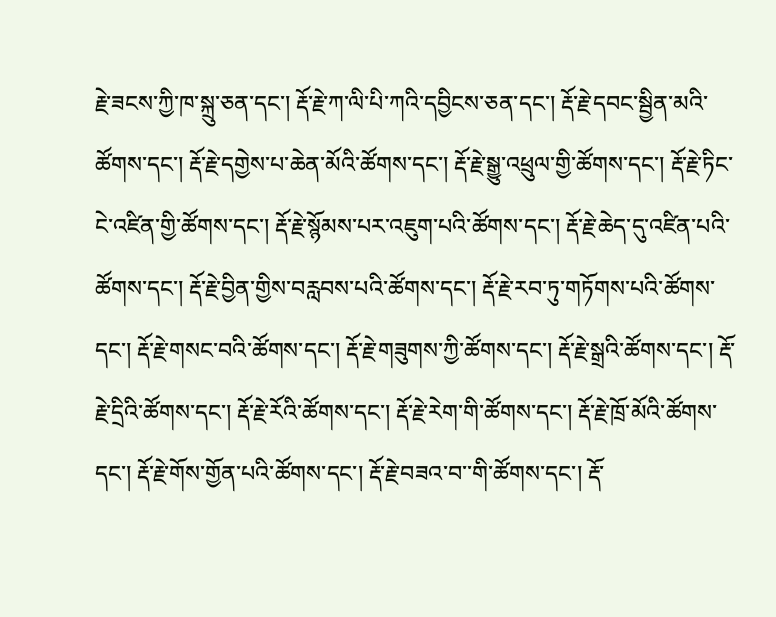རྗེ་ཟངས་ཀྱི་ཁ་སྐྲུ་ཅན་དང་། རྡོ་རྗེ་ཀ་ལི་པི་ཀའི་དབྱིངས་ཅན་དང་། རྡོ་རྗེ་དབང་སྦྱིན་མའི་ཚོགས་དང་། རྡོ་རྗེ་དགྱེས་པ་ཆེན་མོའི་ཚོགས་དང་། རྡོ་རྗེ་སྒྱུ་འཕྲུལ་གྱི་ཚོགས་དང་། རྡོ་རྗེ་ཏིང་ངེ་འཛིན་གྱི་ཚོགས་དང་། རྡོ་རྗེ་སྙོམས་པར་འཇུག་པའི་ཚོགས་དང་། རྡོ་རྗེ་ཆེད་དུ་འཛིན་པའི་ཚོགས་དང་། རྡོ་རྗེ་བྱིན་གྱིས་བརླབས་པའི་ཚོགས་དང་། རྡོ་རྗེ་རབ་ཏུ་གཏོགས་པའི་ཚོགས་དང་། རྡོ་རྗེ་གསང་བའི་ཚོགས་དང་། རྡོ་རྗེ་གཟུགས་ཀྱི་ཚོགས་དང་། རྡོ་རྗེ་སྒྲའི་ཚོགས་དང་། རྡོ་རྗེ་དྲིའི་ཚོགས་དང་། རྡོ་རྗེ་རོའི་ཚོགས་དང་། རྡོ་རྗེ་རེག་གི་ཚོགས་དང་། རྡོ་རྗེ་ཁྲོ་མོའི་ཚོགས་དང་། རྡོ་རྗེ་གོས་གྱོན་པའི་ཚོགས་དང་། རྡོ་རྗེ་བཟའ་བ་་གི་ཚོགས་དང་། རྡོ་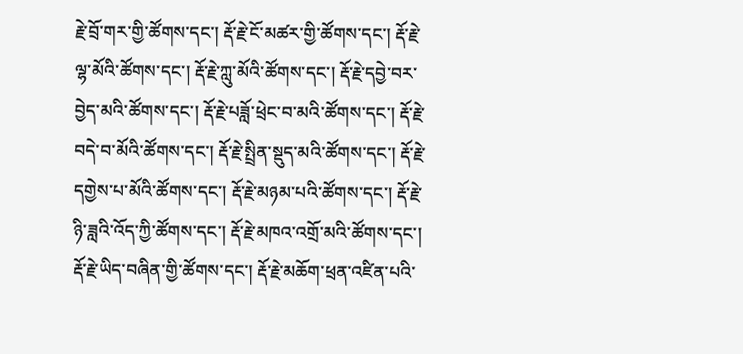རྗེ་བྲོ་གར་གྱི་ཚོགས་དང་། རྡོ་རྗེ་ངོ་མཚར་གྱི་ཚོགས་དང་། རྡོ་རྗེ་ལྷ་མོའི་ཚོགས་དང་། རྡོ་རྗེ་ཀླུ་མོའི་ཚོགས་དང་། རྡོ་རྗེ་དབྱེ་བར་བྱེད་མའི་ཚོགས་དང་། རྡོ་རྗེ་པཟློ་ཕྲེང་བ་མའི་ཚོགས་དང་། རྡོ་རྗེ་བདེ་བ་མོའི་ཚོགས་དང་། རྡོ་རྗེ་སྤྲིན་སྡུད་མའི་ཚོགས་དང་། རྡོ་རྗེ་དགྱེས་པ་མོའི་ཚོགས་དང་། རྡོ་རྗེ་མཉམ་པའི་ཚོགས་དང་། རྡོ་རྗེ་ཉི་ཟླའི་འོད་ཀྱི་ཚོགས་དང་། རྡོ་རྗེ་མཁའ་འགྲོ་མའི་ཚོགས་དང་། རྡོ་རྗེ་ཡིད་བཞིན་གྱི་ཚོགས་དང་། རྡོ་རྗེ་མཆོག་ཕྲན་འཛིན་པའི་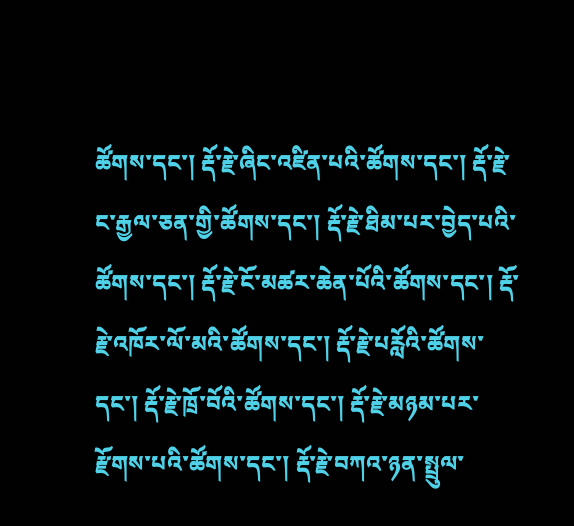ཚོགས་དང་། རྡོ་རྗེ་ཞིང་འཛིན་པའི་ཚོགས་དང་། རྡོ་རྗེ་ང་རྒྱལ་ཅན་གྱི་ཚོགས་དང་། རྡོ་རྗེ་ཐིམ་པར་བྱེད་པའི་ཚོགས་དང་། རྡོ་རྗེ་ངོ་མཚར་ཆེན་པོའི་ཚོགས་དང་། རྡོ་རྗེ་འཁོར་ལོ་མའི་ཚོགས་དང་། རྡོ་རྗེ་པརློའི་ཚོགས་དང་། རྡོ་རྗེ་ཁྲོ་བོའི་ཚོགས་དང་། རྡོ་རྗེ་མཉམ་པར་རྫོགས་པའི་ཚོགས་དང་། རྡོ་རྗེ་བཀའ་ཉན་སྤྲུལ་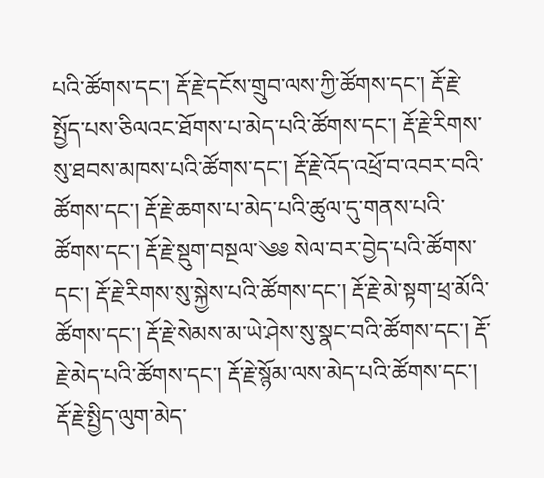པའི་ཚོགས་དང་། རྡོ་རྗེ་དངོས་གྲུབ་ལས་ཀྱི་ཚོགས་དང་། རྡོ་རྗེ་སྤྱོད་པས་ཅིལའང་ཐོགས་པ་མེད་པའི་ཚོགས་དང་། རྡོ་རྗེ་རིགས་སུ་ཐབས་མཁས་པའི་ཚོགས་དང་། རྡོ་རྗེ་འོད་འཕྲོ་བ་འབར་བའི་ཚོགས་དང་། རྡོ་རྗེ་ཆགས་པ་མེད་པའི་ཚུལ་དུ་གནས་པའི་ཚོགས་དང་། རྡོ་རྗེ་སྡུག་བསྔལ་༄༅ སེལ་བར་བྱེད་པའི་ཚོགས་དང་། རྡོ་རྗེ་རིགས་སུ་སྐྱེས་པའི་ཚོགས་དང་། རྡོ་རྗེ་མེ་སྟག་ཕྲ་མོའི་ཚོགས་དང་། རྡོ་རྗེ་སེམས་མ་ཡེ་ཤེས་སུ་སྣང་བའི་ཚོགས་དང་། རྡོ་རྗེ་མེད་པའི་ཚོགས་དང་། རྡོ་རྗེ་སྙོམ་ལས་མེད་པའི་ཚོགས་དང་། རྡོ་རྗེ་སྤྱིད་ལུག་མེད་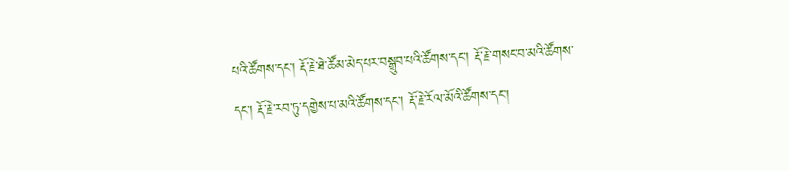པའི་ཚོགས་དང་། རྡོ་རྗེ་ཐེ་ཚོམ་མེད་པར་བསྒྲུབ་པའི་ཚོགས་དང་། རྡོ་རྗེ་གསང་བ་མའི་ཚོགས་དང་། རྡོ་རྗེ་རབ་ཏུ་དགྱེས་པ་མའི་ཚོགས་དང་། རྡོ་རྗེ་རོལ་མོའི་ཚོགས་དང་།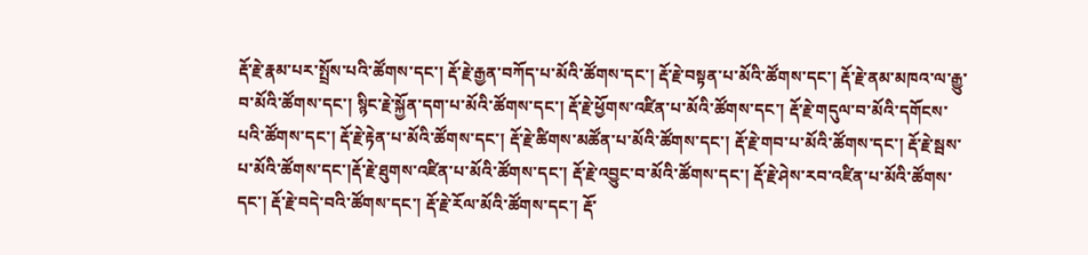རྡོ་རྗེ་རྣམ་པར་སྤྲོས་པའི་ཚོགས་དང་། རྡོ་རྗེ་རྒྱན་བཀོད་པ་མོའི་ཚོགས་དང་། རྡོ་རྗེ་བསྟན་པ་མོའི་ཚོགས་དང་། རྡོ་རྗེ་ནམ་མཁའ་ལ་རྒྱུ་བ་མོའི་ཚོགས་དང་། སྙིང་རྗེ་སྐྱོན་དག་པ་མོའི་ཚོགས་དང་། རྡོ་རྗེ་ཕྱོགས་འཛིན་པ་མོའི་ཚོགས་དང་། རྡོ་རྗེ་གདུལ་བ་མོའི་དགོངས་པའི་ཚོགས་དང་། རྡོ་རྗེ་རྟེན་པ་མོའི་ཚོགས་དང་། རྡོ་རྗེ་ཚིགས་མཚོན་པ་མོའི་ཚོགས་དང་། རྡོ་རྗེ་གབ་པ་མོའི་ཚོགས་དང་། རྡོ་རྗེ་སྦས་པ་མོའི་ཚོགས་དང་།རྡོ་རྗེ་ཐུགས་འཛིན་པ་མོའི་ཚོགས་དང་། རྡོ་རྗེ་འབྱུང་བ་མོའི་ཚོགས་དང་། རྡོ་རྗེ་ཤེས་རབ་འཛིན་པ་མོའི་ཚོགས་དང་། རྡོ་རྗེ་བདེ་བའི་ཚོགས་དང་། རྡོ་རྗེ་རོལ་མོའི་ཚོགས་དང་། རྡོ་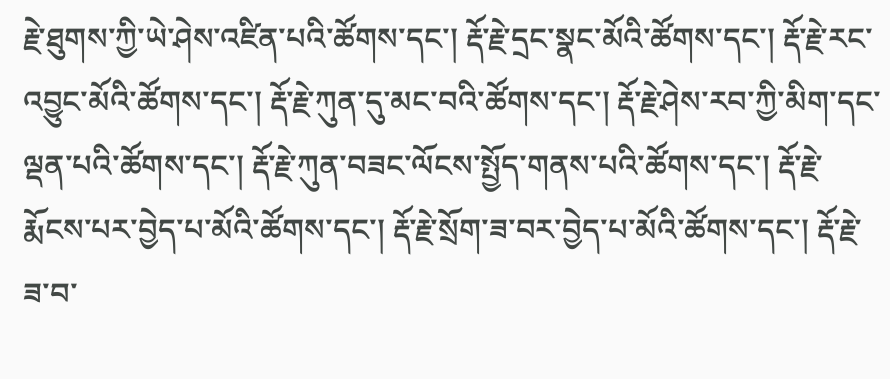རྗེ་ཐུགས་ཀྱི་ཡེ་ཤེས་འཛིན་པའི་ཚོགས་དང་། རྡོ་རྗེ་དྲང་སྣང་མོའི་ཚོགས་དང་། རྡོ་རྗེ་རང་འབྱུང་མོའི་ཚོགས་དང་། རྡོ་རྗེ་ཀུན་དུ་མང་བའི་ཚོགས་དང་། རྡོ་རྗེ་ཤེས་རབ་ཀྱི་མིག་དང་ལྡན་པའི་ཚོགས་དང་། རྡོ་རྗེ་ཀུན་བཟང་ལོངས་སྤྱོད་གནས་པའི་ཚོགས་དང་། རྡོ་རྗེ་རྨོངས་པར་བྱེད་པ་མོའི་ཚོགས་དང་། རྡོ་རྗེ་སྲོག་ཟ་བར་བྱེད་པ་མོའི་ཚོགས་དང་། རྡོ་རྗེ་ཟ་བ་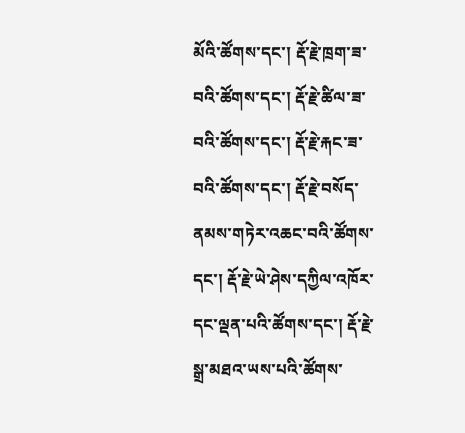མོའི་ཚོགས་དང་། རྡོ་རྗེ་ཁྲག་ཟ་བའི་ཚོགས་དང་། རྡོ་རྗེ་ཚིལ་ཟ་བའི་ཚོགས་དང་། རྡོ་རྗེ་རྐང་ཟ་བའི་ཚོགས་དང་། རྡོ་རྗེ་བསོད་ནམས་གཏེར་འཆང་བའི་ཚོགས་དང་། རྡོ་རྗེ་ཡེ་ཤེས་དཀྱིལ་འཁོར་དང་ལྡན་པའི་ཚོགས་དང་། རྡོ་རྗེ་སྒྲ་མཐའ་ཡས་པའི་ཚོགས་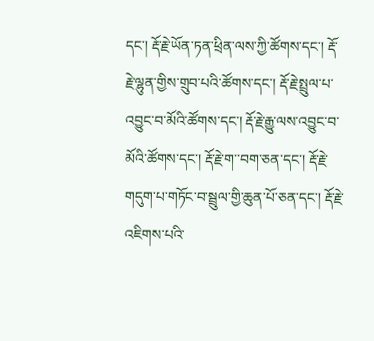དང་། རྡོ་རྗེ་ཡོན་ཏན་ཕྲིན་ལས་ཀྱི་ཚོགས་དང་། རྡོ་རྗེ་ལྷུན་གྱིས་གྲུབ་པའི་ཚོགས་དང་། རྡོ་རྗེ་སྤྲུལ་པ་འབྱུང་བ་མོའི་ཚོགས་དང་། རྡོ་རྗེ་རྒྱུ་ལས་འབྱུང་བ་མོའི་ཚོགས་དང་། རྡོ་རྗེ་ག་་བག་ཅན་དང་། རྡོ་རྗེ་གདུག་པ་གཏོང་བ་སྦྲུལ་གྱི་ཆུན་པོ་ཅན་དང་། རྡོ་རྗེ་འཇིགས་པའི་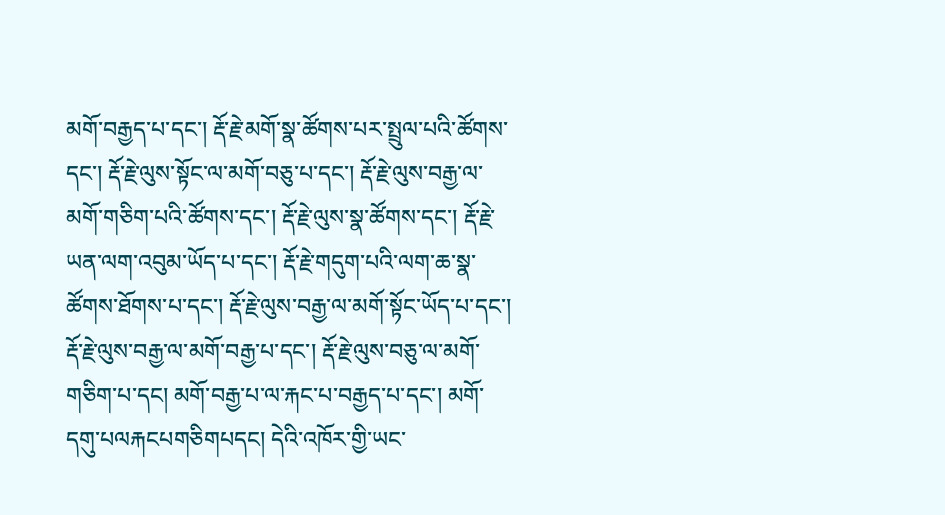མགོ་བརྒྱད་པ་དང་། རྡོ་རྗེ་མགོ་སྣ་ཚོགས་པར་སྤྲུལ་པའི་ཚོགས་དང་། རྡོ་རྗེ་ལུས་སྟོང་ལ་མགོ་བཅུ་པ་དང་། རྡོ་རྗེ་ལུས་བརྒྱ་ལ་མགོ་གཅིག་པའི་ཚོགས་དང་། རྡོ་རྗེ་ལུས་སྣ་ཚོགས་དང་། རྡོ་རྗེ་ཡན་ལག་འབུམ་ཡོད་པ་དང་། རྡོ་རྗེ་གདུག་པའི་ལག་ཆ་སྣ་ཚོགས་ཐོགས་པ་དང་། རྡོ་རྗེ་ལུས་བརྒྱ་ལ་མགོ་སྟོང་ཡོད་པ་དང་། རྡོ་རྗེ་ལུས་བརྒྱ་ལ་མགོ་བརྒྱ་པ་དང་། རྡོ་རྗེ་ལུས་བཅུ་ལ་མགོ་གཅིག་པ་དང། མགོ་བརྒྱ་པ་ལ་རྐང་པ་བརྒྱད་པ་དང་། མགོ་དགུ་པལརྐངཔགཅིགཔདང། དེའི་འཁོར་གྱི་ཡང་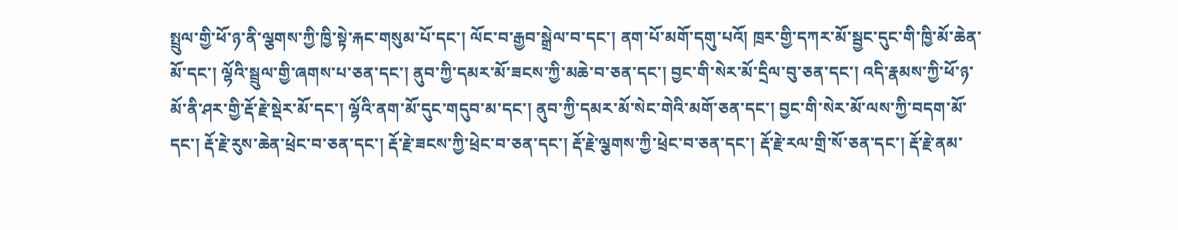སྤྲུལ་གྱི་ཕོ་ཉ་ནི་ལྕགས་ཀྱི་ཁྱི་སྟེ་རྐང་གསུམ་པོ་དང་། ལོང་བ་རྒྱབ་སྒྲེལ་བ་དང་། ནག་པོ་མགོ་དགུ་པའོ། ཁྲར་གྱི་དཀར་མོ་སྦྱང་དུང་གི་ཁྱི་མོ་ཆེན་མོ་དང་། ལྷོའི་སྦྲུལ་གྱི་ཞགས་པ་ཅན་དང་། ནུབ་ཀྱི་དམར་མོ་ཟངས་ཀྱི་མཆེ་བ་ཅན་དང་། བྱང་གི་སེར་མོ་དྲིལ་བུ་ཅན་དང་། འདི་རྣམས་ཀྱི་ཕོ་ཉ་མོ་ནི་ཤར་གྱི་རྡོ་རྗེ་སྡེར་མོ་དང་། ལྷོའི་ནག་མོ་དུང་གདུབ་མ་དང་། ནུབ་ཀྱི་དམར་མོ་སེང་གེའི་མགོ་ཅན་དང་། བྱང་གི་སེར་མོ་ལས་ཀྱི་བདག་མོ་དང་། རྡོ་རྗེ་རུས་ཆེན་ཕྲེང་བ་ཅན་དང་། རྡོ་རྗེ་ཟངས་ཀྱི་ཕྲེང་བ་ཅན་དང་། རྡོ་རྗེ་ལྕགས་ཀྱི་ཕྲེང་བ་ཅན་དང་། རྡོ་རྗེ་རལ་གྲི་སོ་ཅན་དང་། རྡོ་རྗེ་ནམ་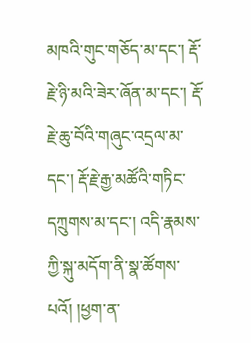མཁའི་གུང་གཅོད་མ་དང་། རྡོ་རྗེ་ཉི་མའི་ཟེར་ཞོན་མ་དང་། རྡོ་རྗེ་ཆུ་བོའི་གཞུང་འདྲལ་མ་དང་། རྡོ་རྗེ་རྒྱ་མཚོའི་གཏིང་དཀྲུགས་མ་དང་། འདི་རྣམས་ཀྱི་སྐུ་མདོག་ནི་སྣ་ཚོགས་པའོ། །ཕྱག་ན་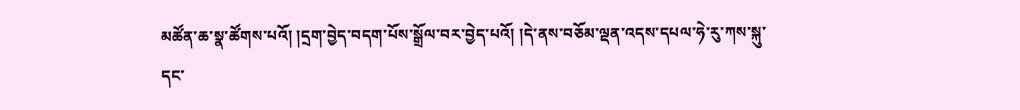མཚོན་ཆ་སྣ་ཚོགས་པའོ། །དྲག་བྱེད་བདག་པོས་སྒྲོལ་བར་བྱེད་པའོ། །དེ་ནས་བཅོམ་ལྡན་འདས་དཔལ་ཧེ་རུ་ཀས་སྐུ་དང་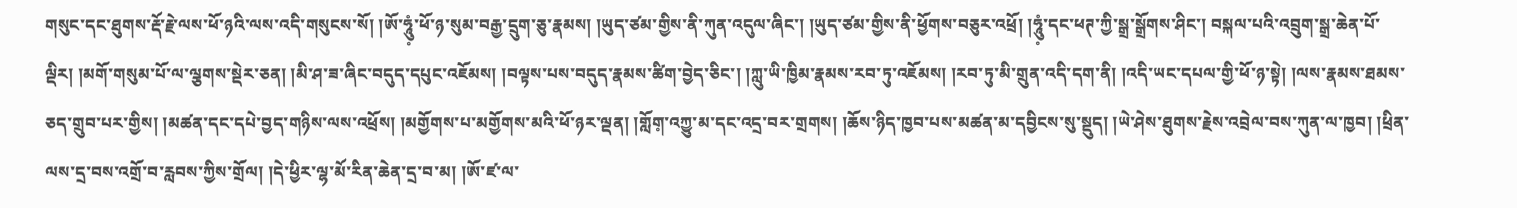གསུང་དང་ཐུགས་རྡོ་རྗེ་ལས་ཕོ་ཉའི་ལས་འདི་གསུངས་སོ། །ཨོ་ཧཱུཾ༷་ཕོ་ཉ་སུམ་བརྒྱ་དྲུག་ཅུ་རྣམས། །ཡུད་ཙམ་གྱིས་ནི་ཀུན་འདུལ་ཞིང་། །ཡུད་ཙམ་གྱིས་ནི་ཕྱོགས་བཅུར་འཕྲོ། །ཧཱུཾ༷་དང་ཕཊ་ཀྱི་སྒྲ་སྒྲོགས་ཤིང་། བསྐལ་པའི་འབྲུག་སྒྲ་ཆེན་པོ་ལྡིར། །མགོ་གསུམ་པོ་ལ་ལྕགས་སྡེར་ཅན། །མི་ཤ་ཟ་ཞིང་བདུད་དཔུང་འཇོམས། །བལྟས་པས་བདུད་རྣམས་ཚིག་བྱེད་ཅིང་། །ཀླུ་ཡི་ཁྱིམ་རྣམས་རབ་ཏུ་འཇོམས། །རབ་ཏུ་མི་གྲུན་འདི་དག་ནི། །འདི་ཡང་དཔལ་གྱི་ཕོ་ཉ་སྟེ། །ལས་རྣམས་ཐམས་ཅད་གྲུབ་པར་གྱིས། །མཚན་དང་དཔེ་བྱད་གཉིས་ལས་འཕྲོས། །མགྱོགས་པ་མགྱོགས་མའི་ཕོ་ཉར་ལྡན། །གློག༷་འཀྱུ་མ་དང་འདྲ་བར་གྲགས། །ཆོས་ཉིད་ཁྱབ་པས་མཚན་མ་དབྱིངས་སུ་སྡུད། །ཡེ་ཤེས་ཐུགས་རྗེས་འབྲེལ་བས་ཀུན་ལ་ཁྱབ། །ཕྲིན་ལས་དྲ་བས་འགྲོ་བ་རླབས་ཀྱིས་གྲོལ། །དེ་ཕྱིར་ལྷ་མོ་རིན་ཆེན་དྲ་བ་མ། །ཨོ་ཛ་ལ་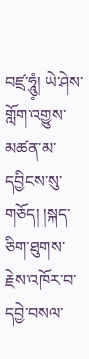བཛྲ་ཧཱུཾ༷། ཡེ་ཤེས་གློག་འགྱུས་མཚན་མ་དབྱིངས་སུ་གཅོད། །སྐད་ཅིག་ཐུགས་རྗེས་འཁོར་བ་དབྱེ་བསལ་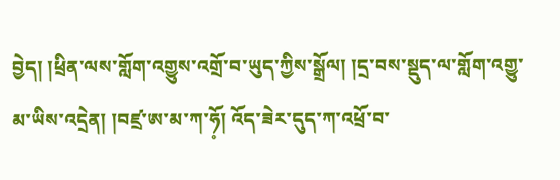བྱེད། །ཕྲིན་ལས་གློག་འགྱུས་འགྲོ་བ་ཡུད་ཀྱིས་སྒྲོལ། །དྲ་བས་སྡུད་ལ་གློག་འགྱུ་མ་ཡིས་འདྲེན། །བཛྲ་ཨ་མ་ཀ་ཧོ༷། འོད་ཟེར་དུད་ཀ་འཕྲོ་བ་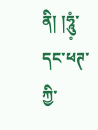ནི། །ཧཱུཾ༷་དང་ཕཊ་ཀྱི་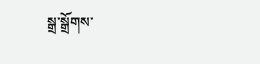སྒྲ་སྒྲོགས་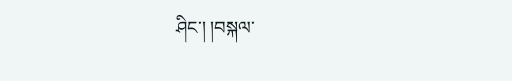ཤིང་། །བསྐལ་